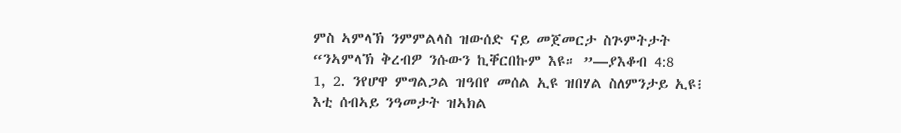ምስ ኣምላኽ ንምምልላስ ዝውሰድ ናይ መጀመርታ ስጕምትታት
“ንኣምላኽ ቅረብዎ ንሱውን ኪቐርበኩም እዩ። ”—ያእቆብ 4:8
1, 2. ንየሆዋ ምግልጋል ዝዓበየ መሰል ኢዩ ዝበሃል ስለምንታይ ኢዩ፧
እቲ ሰብኣይ ንዓመታት ዝኣክል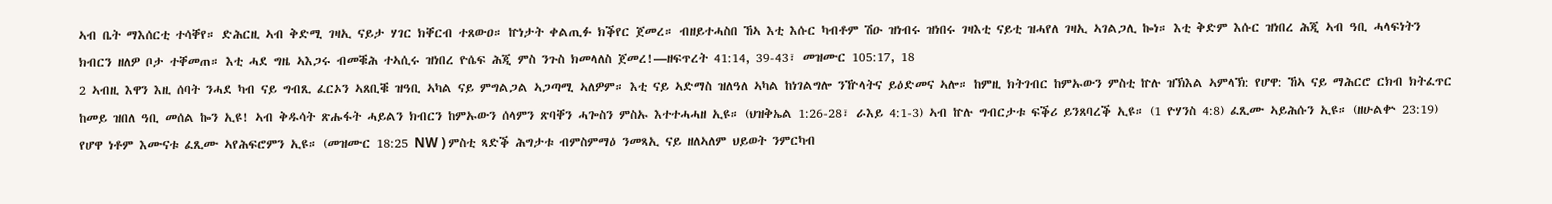ኣብ ቤት ማእሰርቲ ተሳቐየ። ድሕርዚ ኣብ ቅድሚ ገዛኢ ናይታ ሃገር ክቐርብ ተጸውዐ። ኵነታት ቀልጢፉ ክቕየር ጀመረ። ብዘይተሓስበ ኸኣ እቲ እሱር ካብቶም ሽዑ ዝነብሩ ዝነበሩ ገዛእቲ ናይቲ ዝሓየለ ገዛኢ ኣገልጋሊ ኰነ። እቲ ቅድም እሱር ዝነበረ ሕጂ ኣብ ዓቢ ሓላፍነትን ክብርን ዘለዎ ቦታ ተቐመጠ። እቲ ሓደ ግዜ ኣእጋሩ ብመቑሕ ተኣሲሩ ዝነበረ ዮሴፍ ሕጂ ምስ ንጉስ ክመላለስ ጀመረ!—ዘፍጥረት 41:14, 39-43፣ መዝሙር 105:17, 18
2 ኣብዚ እዋን እዚ ሰባት ንሓደ ካብ ናይ ግብጺ ፈርኦን ኣጸቢቑ ዝዓቢ ኣካል ናይ ምግልጋል ኣጋጣሚ ኣለዎም። እቲ ናይ ኣድማስ ዝለዓለ ኣካል ከነገልግሎ ንዅላትና ይዕድመና ኣሎ። ከምዚ ክትገብር ከምኡውን ምስቲ ኵሉ ዝኽእል ኣምላኽ: የሆዋ: ኸኣ ናይ ማሕርሮ ርክብ ክትፈጥር ከመይ ዝበለ ዓቢ መሰል ኰን ኢዩ! ኣብ ቅዱሳት ጽሑፋት ሓይልን ክብርን ከምኡውን ሰላምን ጽባቐን ሓጐስን ምስኡ እተተሓሓዘ ኢዩ። (ህዝቅኤል 1:26-28፣ ራእይ 4:1-3) ኣብ ኵሉ ግብርታቱ ፍቕሪ ይንጸባረቕ ኢዩ። (1 ዮሃንስ 4:8) ፈጺሙ ኣይሕሱን ኢዩ። (ዘሁልቍ 23:19) የሆዋ ነቶም እሙናቱ ፈጺሙ ኣየሕፍሮምን ኢዩ። (መዝሙር 18:25 NW ) ምስቲ ጻድቕ ሕግታቱ ብምስምማዕ ንመጻኢ ናይ ዘለኣለም ህይወት ንምርካብ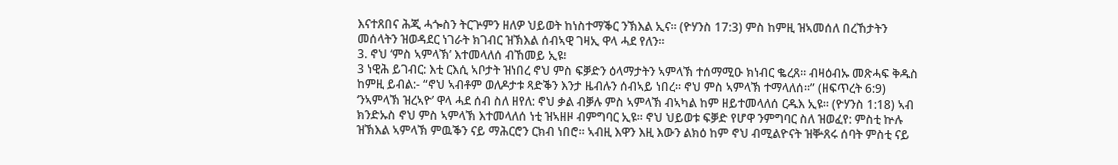እናተጸበና ሕጂ ሓጐስን ትርጕምን ዘለዎ ህይወት ከነስተማቕር ንኽእል ኢና። (ዮሃንስ 17:3) ምስ ከምዚ ዝኣመሰለ በረኸታትን መሰላትን ዝወዳደር ነገራት ክገብር ዝኽእል ሰብኣዊ ገዛኢ ዋላ ሓደ የለን።
3. ኖህ ‘ምስ ኣምላኽ’ እተመላለሰ ብኸመይ ኢዩ፧
3 ነዊሕ ይገብር: እቲ ርእሲ ኣቦታት ዝነበረ ኖህ ምስ ፍቓድን ዕላማታትን ኣምላኽ ተሰማሚዑ ክነብር ቈረጸ። ብዛዕብኡ መጽሓፍ ቅዱስ ከምዚ ይብል:- “ኖህ ኣብቶም ወለዶታቱ ጻድቕን እንታ ዜብሉን ሰብኣይ ነበረ። ኖህ ምስ ኣምላኽ ተማላለሰ።” (ዘፍጥረት 6:9) ‘ንኣምላኽ ዝረኣዮ’ ዋላ ሓደ ሰብ ስለ ዘየለ: ኖህ ቃል ብቓሉ ምስ ኣምላኽ ብኣካል ከም ዘይተመላለሰ ርዱእ ኢዩ። (ዮሃንስ 1:18) ኣብ ክንድኡስ ኖህ ምስ ኣምላኽ እተመላለሰ ነቲ ዝኣዘዞ ብምግባር ኢዩ። ኖህ ህይወቱ ፍቓድ የሆዋ ንምግባር ስለ ዝወፈየ: ምስቲ ኵሉ ዝኽእል ኣምላኽ ምዉቕን ናይ ማሕርሮን ርክብ ነበሮ። ኣብዚ እዋን እዚ እውን ልክዕ ከም ኖህ ብሚልዮናት ዝቝጸሩ ሰባት ምስቲ ናይ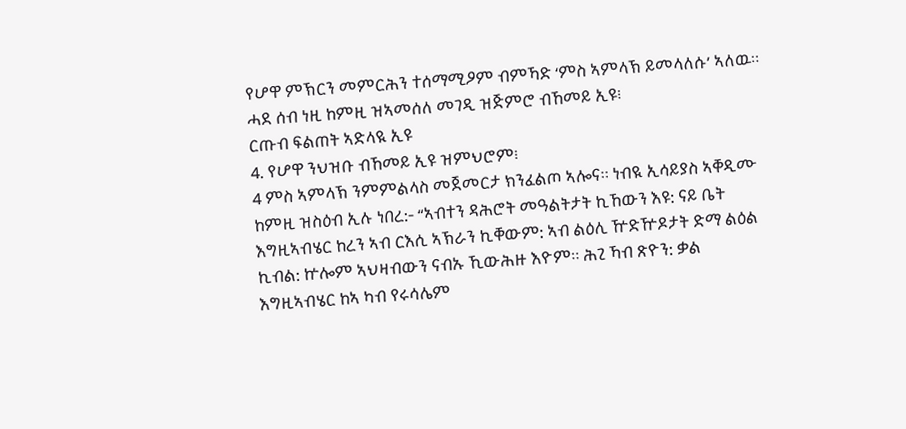የሆዋ ምኽርን መምርሕን ተሰማሚዖም ብምኻድ ‘ምስ ኣምላኽ ይመላለሱ’ ኣለዉ። ሓደ ሰብ ነዚ ከምዚ ዝኣመሰለ መገዲ ዝጅምሮ ብኸመይ ኢዩ፧
ርጡብ ፍልጠት ኣድላዪ ኢዩ
4. የሆዋ ንህዝቡ ብኸመይ ኢዩ ዝምህሮም፧
4 ምስ ኣምላኽ ንምምልላስ መጀመርታ ክንፈልጦ ኣሎና። ነብዪ ኢሳይያስ ኣቐዲሙ ከምዚ ዝስዕብ ኢሉ ነበረ:- “ኣብተን ዳሕሮት መዓልትታት ኪኸውን እዩ: ናይ ቤት እግዚኣብሄር ከረን ኣብ ርእሲ ኣኽራን ኪቐውም: ኣብ ልዕሊ ዅድዅዶታት ድማ ልዕል ኪብል: ኵሎም ኣህዛብውን ናብኡ ኺውሕዙ እዮም። ሕጊ ኻብ ጽዮን: ቃል እግዚኣብሄር ከኣ ካብ የሩሳሌም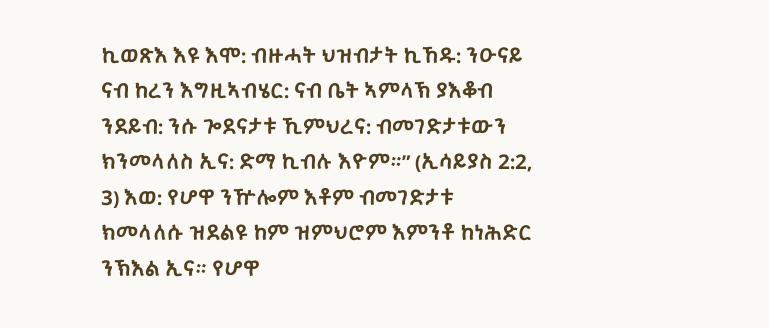ኪወጽእ እዩ እሞ: ብዙሓት ህዝብታት ኪኸዱ: ንዑናይ ናብ ከረን እግዚኣብሄር: ናብ ቤት ኣምላኽ ያእቆብ ንደይብ: ንሱ ጐደናታቱ ኺምህረና: ብመገድታቱውን ክንመላለስ ኢና: ድማ ኪብሉ እዮም።” (ኢሳይያስ 2:2, 3) እወ: የሆዋ ንዅሎም እቶም ብመገድታቱ ክመላለሱ ዝደልዩ ከም ዝምህሮም እምንቶ ከነሕድር ንኽእል ኢና። የሆዋ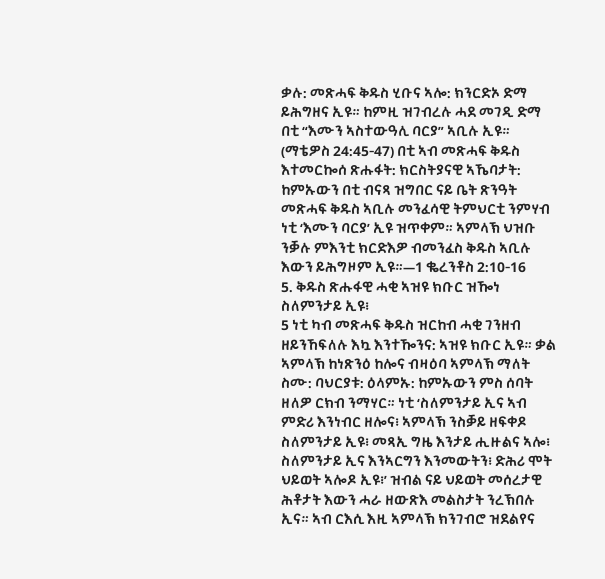ቃሉ: መጽሓፍ ቅዱስ ሂቡና ኣሎ: ክንርድኦ ድማ ይሕግዘና ኢዩ። ከምዚ ዝገብረሉ ሓደ መገዲ ድማ በቲ “እሙን ኣስተውዓሊ ባርያ” ኣቢሉ ኢዩ። (ማቴዎስ 24:45-47) በቲ ኣብ መጽሓፍ ቅዱስ እተመርኰሰ ጽሑፋት: ክርስትያናዊ ኣኼባታት: ከምኡውን በቲ ብናጻ ዝግበር ናይ ቤት ጽንዓት መጽሓፍ ቅዱስ ኣቢሉ መንፈሳዊ ትምህርቲ ንምሃብ ነቲ ‘እሙን ባርያ’ ኢዩ ዝጥቀም። ኣምላኽ ህዝቡ ንቓሉ ምእንቲ ክርድእዎ ብመንፈስ ቅዱስ ኣቢሉ እውን ይሕግዞም ኢዩ።—1 ቈረንቶስ 2:10-16
5. ቅዱስ ጽሑፋዊ ሓቂ ኣዝዩ ክቡር ዝዀነ ስለምንታይ ኢዩ፧
5 ነቲ ካብ መጽሓፍ ቅዱስ ዝርከብ ሓቂ ገንዘብ ዘይንኸፍለሉ እኳ እንተዀንና: ኣዝዩ ክቡር ኢዩ። ቃል ኣምላኽ ከነጽንዕ ከሎና ብዛዕባ ኣምላኽ ማለት ስሙ: ባህርያቱ: ዕላምኡ: ከምኡውን ምስ ሰባት ዘለዎ ርክብ ንማሃር። ነቲ ‘ስለምንታይ ኢና ኣብ ምድሪ እንነብር ዘሎና፧ ኣምላኽ ንስቓይ ዘፍቀዶ ስለምንታይ ኢዩ፧ መጻኢ ግዜ እንታይ ሒዙልና ኣሎ፧ ስለምንታይ ኢና እንኣርግን እንመውትን፧ ድሕሪ ሞት ህይወት ኣሎዶ ኢዩ፧’ ዝብል ናይ ህይወት መሰረታዊ ሕቶታት እውን ሓራ ዘውጽእ መልስታት ንረኽበሉ ኢና። ኣብ ርእሲ እዚ ኣምላኽ ክንገብሮ ዝደልየና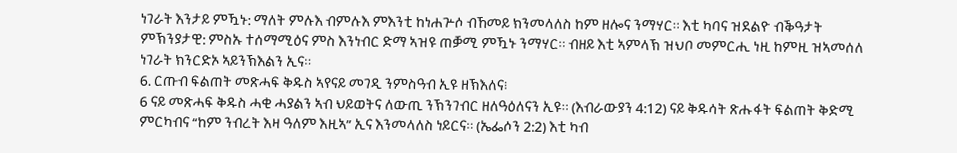ነገራት እንታይ ምዃኑ: ማለት ምሉእ ብምሉእ ምእንቲ ከነሐጕሶ ብኸመይ ክንመላለስ ከም ዘሎና ንማሃር። እቲ ካባና ዝደልዮ ብቕዓታት ምኽንያታዊ: ምስኡ ተሰማሚዕና ምስ እንነብር ድማ ኣዝዩ ጠቓሚ ምዃኑ ንማሃር። ብዘይ እቲ ኣምላኽ ዝህቦ መምርሒ ነዚ ከምዚ ዝኣመሰለ ነገራት ክንርድኦ ኣይንኽእልን ኢና።
6. ርጡብ ፍልጠት መጽሓፍ ቅዱስ ኣየናይ መገዲ ንምስዓብ ኢዩ ዘኽእለና፧
6 ናይ መጽሓፍ ቅዱስ ሓቂ ሓያልን ኣብ ህይወትና ለውጢ ንኽንገብር ዘለዓዕለናን ኢዩ። (እብራውያን 4:12) ናይ ቅዱሳት ጽሑፋት ፍልጠት ቅድሚ ምርካብና “ከም ንብረት እዛ ዓለም እዚኣ” ኢና እንመላለስ ነይርና። (ኤፌሶን 2:2) እቲ ካብ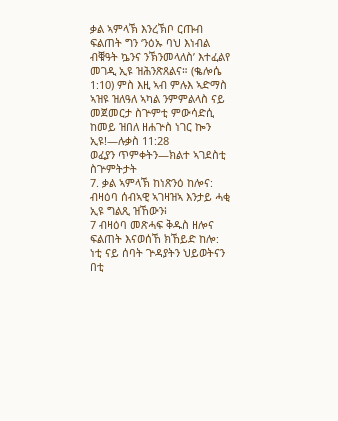ቃል ኣምላኽ እንረኽቦ ርጡብ ፍልጠት ግን ‘ንዕኡ ባህ እነብል ብቑዓት ኴንና ንኽንመላለስ’ እተፈልየ መገዲ ኢዩ ዝሕንጽጸልና። (ቈሎሴ 1:10) ምስ እዚ ኣብ ምሉእ ኣድማስ ኣዝዩ ዝለዓለ ኣካል ንምምልላስ ናይ መጀመርታ ስጕምቲ ምውሳድሲ ከመይ ዝበለ ዘሐጕስ ነገር ኰን ኢዩ!—ሉቃስ 11:28
ወፈያን ጥምቀትን—ክልተ ኣገደስቲ ስጕምትታት
7. ቃል ኣምላኽ ከነጽንዕ ከሎና: ብዛዕባ ሰብኣዊ ኣገዛዝኣ እንታይ ሓቂ ኢዩ ግልጺ ዝኸውን፧
7 ብዛዕባ መጽሓፍ ቅዱስ ዘሎና ፍልጠት እናወሰኸ ክኸይድ ከሎ: ነቲ ናይ ሰባት ጕዳያትን ህይወትናን በቲ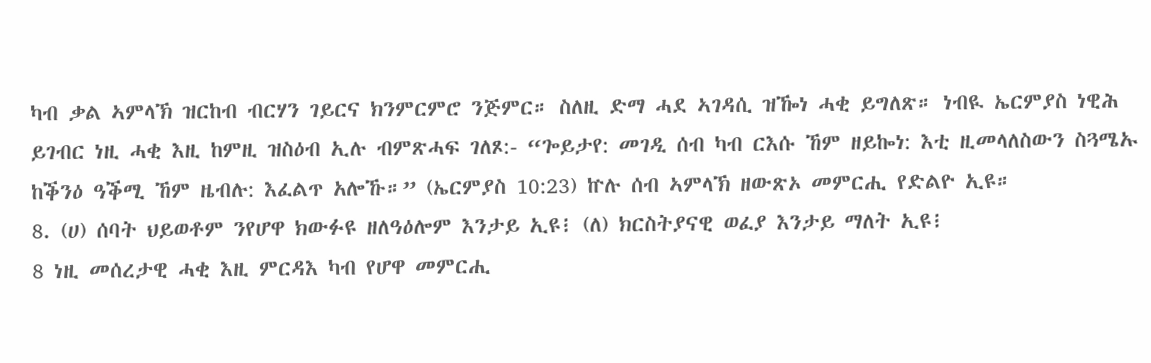ካብ ቃል ኣምላኽ ዝርከብ ብርሃን ገይርና ክንምርምሮ ንጅምር። ስለዚ ድማ ሓደ ኣገዳሲ ዝዀነ ሓቂ ይግለጽ። ነብዪ ኤርምያስ ነዊሕ ይገብር ነዚ ሓቂ እዚ ከምዚ ዝስዕብ ኢሉ ብምጽሓፍ ገለጾ:- “ጐይታየ: መገዲ ሰብ ካብ ርእሱ ኸም ዘይኰነ: እቲ ዚመላለስውን ስጓሜኡ ከቕንዕ ዓቕሚ ኸም ዜብሉ: እፈልጥ አሎኹ።” (ኤርምያስ 10:23) ኵሉ ሰብ ኣምላኽ ዘውጽኦ መምርሒ የድልዮ ኢዩ።
8. (ሀ) ሰባት ህይወቶም ንየሆዋ ክውፉዩ ዘለዓዕሎም እንታይ ኢዩ፧ (ለ) ክርስትያናዊ ወፈያ እንታይ ማለት ኢዩ፧
8 ነዚ መሰረታዊ ሓቂ እዚ ምርዳእ ካብ የሆዋ መምርሒ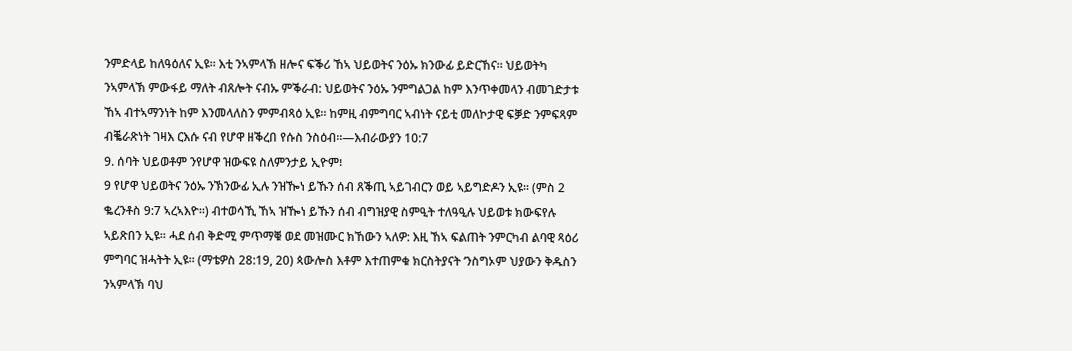ንምድላይ ከለዓዕለና ኢዩ። እቲ ንኣምላኽ ዘሎና ፍቕሪ ኸኣ ህይወትና ንዕኡ ክንውፊ ይድርኸና። ህይወትካ ንኣምላኽ ምውፋይ ማለት ብጸሎት ናብኡ ምቕራብ: ህይወትና ንዕኡ ንምግልጋል ከም እንጥቀመላን ብመገድታቱ ኸኣ ብተኣማንነት ከም እንመላለስን ምምብጻዕ ኢዩ። ከምዚ ብምግባር ኣብነት ናይቲ መለኮታዊ ፍቓድ ንምፍጻም ብቘራጽነት ገዛእ ርእሱ ናብ የሆዋ ዘቕረበ የሱስ ንስዕብ።—እብራውያን 10:7
9. ሰባት ህይወቶም ንየሆዋ ዝውፍዩ ስለምንታይ ኢዮም፧
9 የሆዋ ህይወትና ንዕኡ ንኽንውፊ ኢሉ ንዝዀነ ይኹን ሰብ ጸቕጢ ኣይገብርን ወይ ኣይግድዶን ኢዩ። (ምስ 2 ቈረንቶስ 9:7 ኣረኣእዮ።) ብተወሳኺ ኸኣ ዝዀነ ይኹን ሰብ ብግዝያዊ ስምዒት ተለዓዒሉ ህይወቱ ክውፍየሉ ኣይጽበን ኢዩ። ሓደ ሰብ ቅድሚ ምጥማቑ ወደ መዝሙር ክኸውን ኣለዎ: እዚ ኸኣ ፍልጠት ንምርካብ ልባዊ ጻዕሪ ምግባር ዝሓትት ኢዩ። (ማቴዎስ 28:19, 20) ጳውሎስ እቶም እተጠምቁ ክርስትያናት ‘ንስግኦም ህያውን ቅዱስን ንኣምላኽ ባህ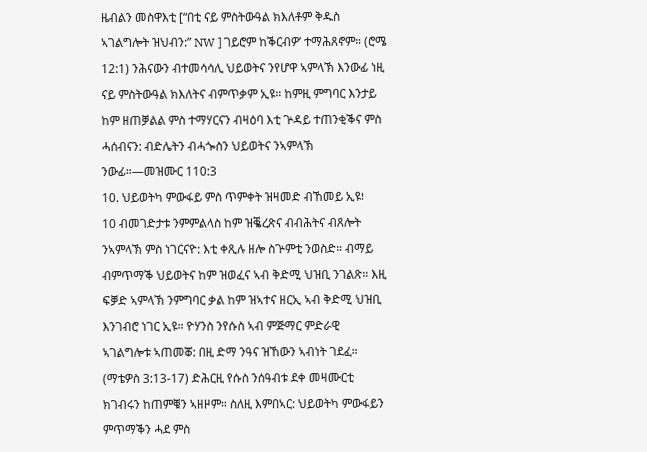ዜብልን መስዋእቲ [“በቲ ናይ ምስትውዓል ክእለቶም ቅዱስ ኣገልግሎት ዝህብን:” NW ] ገይሮም ከቕርብዎ’ ተማሕጸኖም። (ሮሜ 12:1) ንሕናውን ብተመሳሳሊ ህይወትና ንየሆዋ ኣምላኽ እንውፊ ነዚ ናይ ምስትውዓል ክእለትና ብምጥቃም ኢዩ። ከምዚ ምግባር እንታይ ከም ዘጠቓልል ምስ ተማሃርናን ብዛዕባ እቲ ጕዳይ ተጠንቂቕና ምስ ሓሰብናን: ብድሌትን ብሓጐስን ህይወትና ንኣምላኽ ንውፊ።—መዝሙር 110:3
10. ህይወትካ ምውፋይ ምስ ጥምቀት ዝዛመድ ብኸመይ ኢዩ፧
10 ብመገድታቱ ንምምልላስ ከም ዝቘረጽና ብብሕትና ብጸሎት ንኣምላኽ ምስ ነገርናዮ: እቲ ቀጺሉ ዘሎ ስጕምቲ ንወስድ። ብማይ ብምጥማቕ ህይወትና ከም ዝወፈና ኣብ ቅድሚ ህዝቢ ንገልጽ። እዚ ፍቓድ ኣምላኽ ንምግባር ቃል ከም ዝኣተና ዘርኢ ኣብ ቅድሚ ህዝቢ እንገብሮ ነገር ኢዩ። ዮሃንስ ንየሱስ ኣብ ምጅማር ምድራዊ ኣገልግሎቱ ኣጠመቖ: በዚ ድማ ንዓና ዝኸውን ኣብነት ገደፈ። (ማቴዎስ 3:13-17) ድሕርዚ የሱስ ንሰዓብቱ ደቀ መዛሙርቲ ክገብሩን ከጠምቑን ኣዘዞም። ስለዚ እምበኣር: ህይወትካ ምውፋይን ምጥማቕን ሓደ ምስ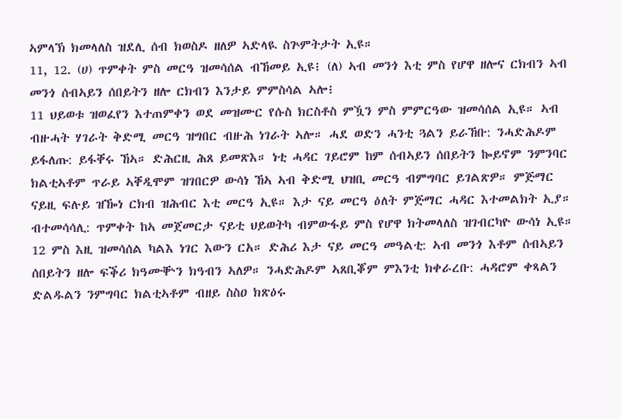ኣምላኽ ክመላለስ ዝደሊ ሰብ ክወስዶ ዘለዎ ኣድላዪ ስጕምትታት ኢዩ።
11, 12. (ሀ) ጥምቀት ምስ መርዓ ዝመሳሰል ብኸመይ ኢዩ፧ (ለ) ኣብ መንጎ እቲ ምስ የሆዋ ዘሎና ርክብን ኣብ መንጎ ሰብኣይን ሰበይትን ዘሎ ርክብን እንታይ ምምስሳል ኣሎ፧
11 ህይወቱ ዝወፈየን እተጠምቀን ወደ መዝሙር የሱስ ክርስቶስ ምዃን ምስ ምምርዓው ዝመሳሰል ኢዩ። ኣብ ብዙሓት ሃገራት ቅድሚ መርዓ ዝግበር ብዙሕ ነገራት ኣሎ። ሓደ ወድን ሓንቲ ጓልን ይራኸቡ: ንሓድሕዶም ይፋለጡ: ይፋቐሩ ኸኣ። ድሕርዚ ሕጸ ይመጽእ። ነቲ ሓዳር ገይሮም ከም ሰብኣይን ሰበይትን ኰይኖም ንምንባር ክልቲኣቶም ጥራይ ኣቐዲሞም ዝገበርዎ ውሳነ ኸኣ ኣብ ቅድሚ ህዝቢ መርዓ ብምግባር ይገልጽዎ። ምጅማር ናይዚ ፍሉይ ዝዀነ ርክብ ዝሕብር እቲ መርዓ ኢዩ። እታ ናይ መርዓ ዕለት ምጅማር ሓዳር እተመልክት ኢያ። ብተመሳሳሊ: ጥምቀት ከኣ መጀመርታ ናይቲ ህይወትካ ብምውፋይ ምስ የሆዋ ክትመላለስ ዝገብርካዮ ውሳነ ኢዩ።
12 ምስ እዚ ዝመሳሰል ካልእ ነገር እውን ርአ። ድሕሪ እታ ናይ መርዓ መዓልቲ: ኣብ መንጎ እቶም ሰብኣይን ሰበይትን ዘሎ ፍቕሪ ክዓሙቝን ክዓብን ኣለዎ። ንሓድሕዶም ኣጸቢቖም ምእንቲ ክቀራረቡ: ሓዳሮም ቀጻልን ድልዱልን ንምግባር ክልቲኣቶም ብዘይ ስስዐ ክጽዕሩ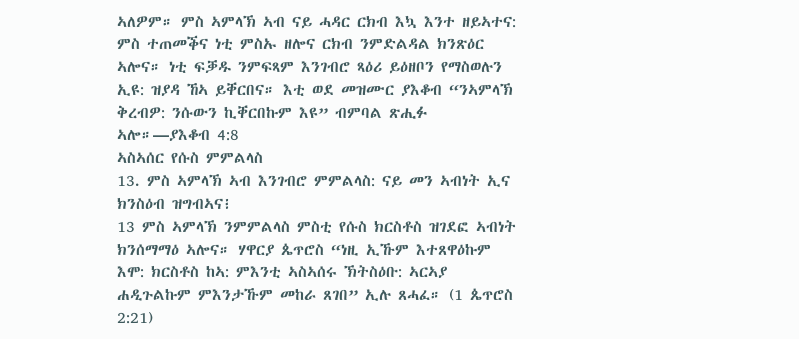ኣለዎም። ምስ ኣምላኽ ኣብ ናይ ሓዳር ርክብ እኳ እንተ ዘይኣተና: ምስ ተጠመቕና ነቲ ምስኡ ዘሎና ርክብ ንምድልዳል ክንጽዕር ኣሎና። ነቲ ፍቓዱ ንምፍጻም እንገብሮ ጻዕሪ ይዕዘቦን የማስወሉን ኢዩ: ዝያዳ ኸኣ ይቐርበና። እቲ ወደ መዝሙር ያእቆብ “ንኣምላኽ ቅረብዎ: ንሱውን ኪቐርበኩም እዩ” ብምባል ጽሒፉ ኣሎ።—ያእቆብ 4:8
ኣስኣሰር የሱስ ምምልላስ
13. ምስ ኣምላኽ ኣብ እንገብሮ ምምልላስ: ናይ መን ኣብነት ኢና ክንስዕብ ዝግብኣና፧
13 ምስ ኣምላኽ ንምምልላስ ምስቲ የሱስ ክርስቶስ ዝገደፎ ኣብነት ክንሰማማዕ ኣሎና። ሃዋርያ ጴጥሮስ “ነዚ ኢኹም እተጸዋዕኩም እሞ: ክርስቶስ ከኣ: ምእንቲ ኣስኣሰሩ ኽትስዕቡ: ኣርኣያ ሐዲጉልኩም ምእንታኹም መከራ ጸገበ” ኢሉ ጸሓፈ። (1 ጴጥሮስ 2:21)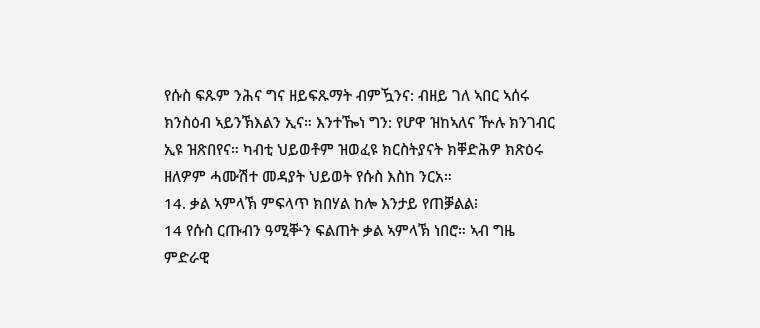የሱስ ፍጹም ንሕና ግና ዘይፍጹማት ብምዃንና: ብዘይ ገለ ኣበር ኣሰሩ ክንስዕብ ኣይንኽእልን ኢና። እንተዀነ ግን: የሆዋ ዝከኣለና ዅሉ ክንገብር ኢዩ ዝጽበየና። ካብቲ ህይወቶም ዝወፈዩ ክርስትያናት ክቐድሕዎ ክጽዕሩ ዘለዎም ሓሙሽተ መዳያት ህይወት የሱስ እስከ ንርአ።
14. ቃል ኣምላኽ ምፍላጥ ክበሃል ከሎ እንታይ የጠቓልል፧
14 የሱስ ርጡብን ዓሚቝን ፍልጠት ቃል ኣምላኽ ነበሮ። ኣብ ግዜ ምድራዊ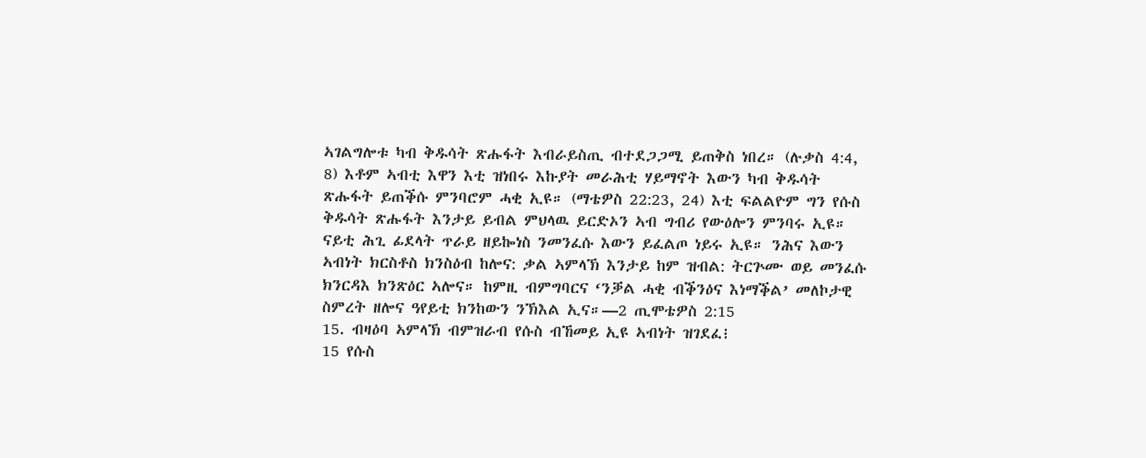ኣገልግሎቱ ካብ ቅዱሳት ጽሑፋት እብራይስጢ ብተደጋጋሚ ይጠቅስ ነበረ። (ሉቃስ 4:4, 8) እቶም ኣብቲ እዋን እቲ ዝነበሩ እኩያት መራሕቲ ሃይማኖት እውን ካብ ቅዱሳት ጽሑፋት ይጠቕሱ ምንባሮም ሓቂ ኢዩ። (ማቴዎስ 22:23, 24) እቲ ፍልልዮም ግን የሱስ ቅዱሳት ጽሑፋት እንታይ ይብል ምህላዉ ይርድኦን ኣብ ግብሪ የውዕሎን ምንባሩ ኢዩ። ናይቲ ሕጊ ፊደላት ጥራይ ዘይኰነስ ንመንፈሱ እውን ይፈልጦ ነይሩ ኢዩ። ንሕና እውን ኣብነት ክርስቶስ ክንስዕብ ከሎና: ቃል ኣምላኽ እንታይ ከም ዝብል: ትርጕሙ ወይ መንፈሱ ክንርዳእ ክንጽዕር ኣሎና። ከምዚ ብምግባርና ‘ንቓል ሓቂ ብቕንዕና እነማቕል’ መለኮታዊ ስምረት ዘሎና ዓየይቲ ክንከውን ንኽእል ኢና።—2 ጢሞቴዎስ 2:15
15. ብዛዕባ ኣምላኽ ብምዝራብ የሱስ ብኸመይ ኢዩ ኣብነት ዝገደፈ፧
15 የሱስ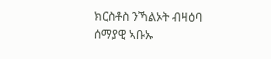ክርስቶስ ንኻልኦት ብዛዕባ ሰማያዊ ኣቡኡ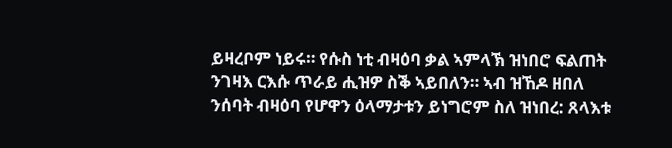ይዛረቦም ነይሩ። የሱስ ነቲ ብዛዕባ ቃል ኣምላኽ ዝነበሮ ፍልጠት ንገዛእ ርእሱ ጥራይ ሒዝዎ ስቕ ኣይበለን። ኣብ ዝኸዶ ዘበለ ንሰባት ብዛዕባ የሆዋን ዕላማታቱን ይነግሮም ስለ ዝነበረ: ጸላእቱ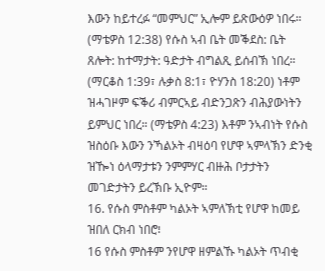እውን ከይተረፉ “መምህር” ኢሎም ይጽውዕዎ ነበሩ። (ማቴዎስ 12:38) የሱስ ኣብ ቤት መቕደስ: ቤት ጸሎት: ከተማታት: ዓድታት ብግልጺ ይሰብኽ ነበረ። (ማርቆስ 1:39፣ ሉቃስ 8:1፣ ዮሃንስ 18:20) ነቶም ዝሓገዞም ፍቕሪ ብምርኣይ ብድንጋጽን ብሕያውነትን ይምህር ነበረ። (ማቴዎስ 4:23) እቶም ንኣብነት የሱስ ዝስዕቡ እውን ንኻልኦት ብዛዕባ የሆዋ ኣምላኽን ድንቂ ዝዀነ ዕላማታቱን ንምምሃር ብዙሕ ቦታታትን መገድታትን ይረኽቡ ኢዮም።
16. የሱስ ምስቶም ካልኦት ኣምለኽቲ የሆዋ ከመይ ዝበለ ርክብ ነበሮ፧
16 የሱስ ምስቶም ንየሆዋ ዘምልኹ ካልኦት ጥብቂ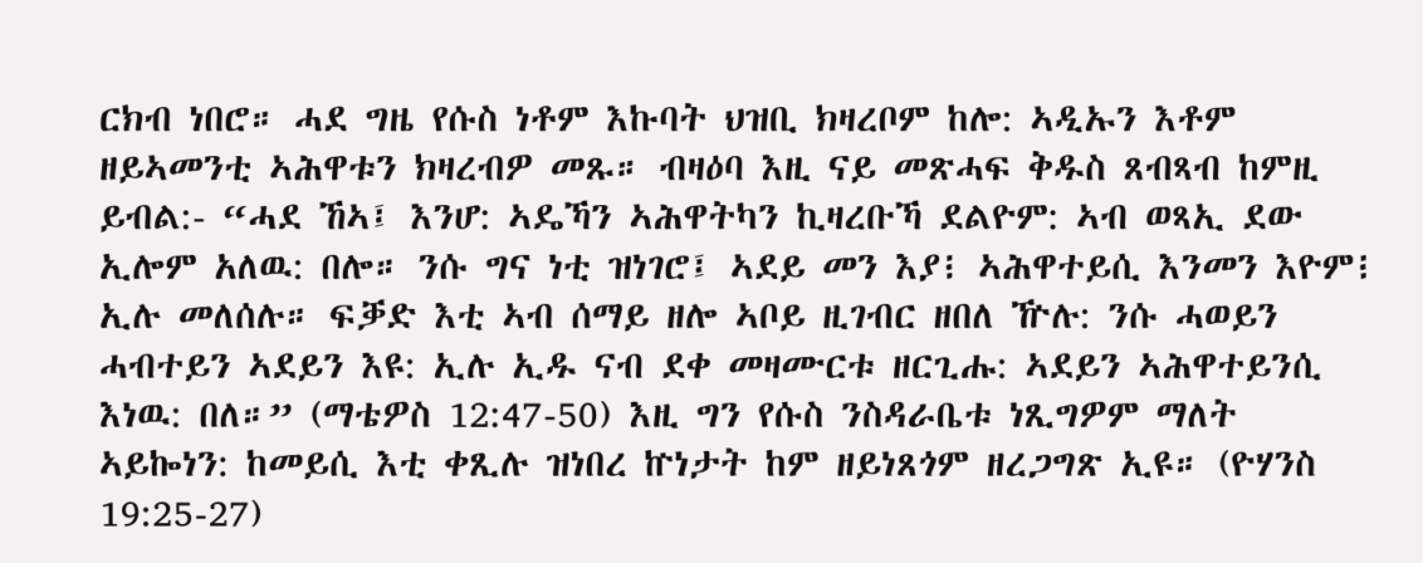ርክብ ነበሮ። ሓደ ግዜ የሱስ ነቶም እኩባት ህዝቢ ክዛረቦም ከሎ: ኣዲኡን እቶም ዘይኣመንቲ ኣሕዋቱን ክዛረብዎ መጹ። ብዛዕባ እዚ ናይ መጽሓፍ ቅዱስ ጸብጻብ ከምዚ ይብል:- “ሓደ ኸኣ፤ እንሆ: ኣዴኻን ኣሕዋትካን ኪዛረቡኻ ደልዮም: ኣብ ወጻኢ ደው ኢሎም አለዉ: በሎ። ንሱ ግና ነቲ ዝነገሮ፤ ኣደይ መን እያ፧ ኣሕዋተይሲ እንመን እዮም፧ ኢሉ መለሰሉ። ፍቓድ እቲ ኣብ ሰማይ ዘሎ ኣቦይ ዚገብር ዘበለ ዅሉ: ንሱ ሓወይን ሓብተይን ኣደይን እዩ: ኢሉ ኢዱ ናብ ደቀ መዛሙርቱ ዘርጊሑ: ኣደይን ኣሕዋተይንሲ እነዉ: በለ።” (ማቴዎስ 12:47-50) እዚ ግን የሱስ ንስዳራቤቱ ነጺግዎም ማለት ኣይኰነን: ከመይሲ እቲ ቀጺሉ ዝነበረ ኵነታት ከም ዘይነጸጎም ዘረጋግጽ ኢዩ። (ዮሃንስ 19:25-27)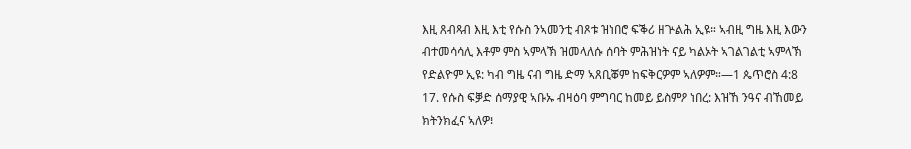እዚ ጸብጻብ እዚ እቲ የሱስ ንኣመንቲ ብጾቱ ዝነበሮ ፍቕሪ ዘጕልሕ ኢዩ። ኣብዚ ግዜ እዚ እውን ብተመሳሳሊ እቶም ምስ ኣምላኽ ዝመላለሱ ሰባት ምሕዝነት ናይ ካልኦት ኣገልገልቲ ኣምላኽ የድልዮም ኢዩ: ካብ ግዜ ናብ ግዜ ድማ ኣጸቢቖም ከፍቅርዎም ኣለዎም።—1 ጴጥሮስ 4:8
17. የሱስ ፍቓድ ሰማያዊ ኣቡኡ ብዛዕባ ምግባር ከመይ ይስምዖ ነበረ: እዝኸ ንዓና ብኸመይ ክትንክፈና ኣለዎ፧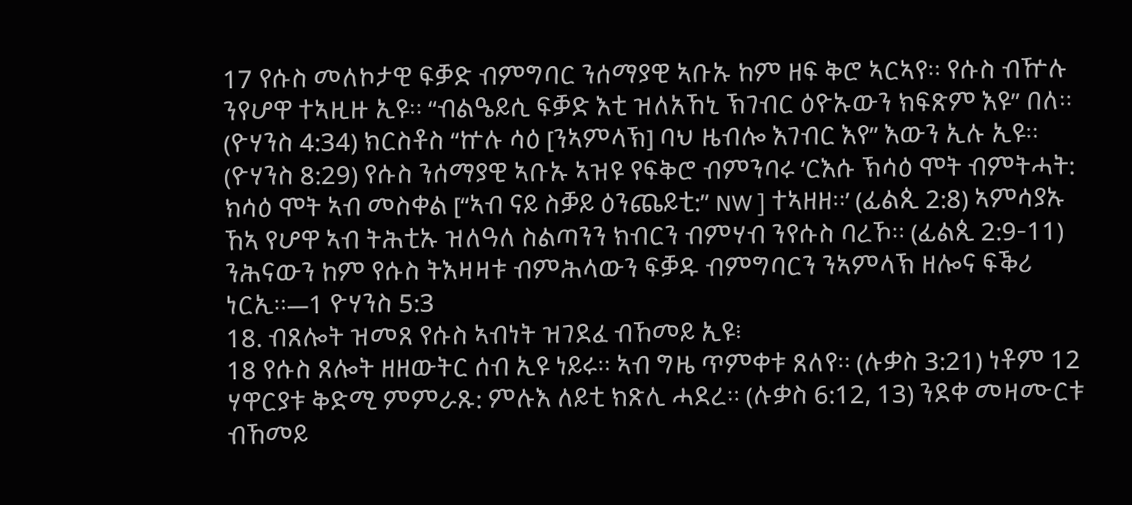17 የሱስ መለኮታዊ ፍቓድ ብምግባር ንሰማያዊ ኣቡኡ ከም ዘፍ ቅሮ ኣርኣየ። የሱስ ብዅሉ ንየሆዋ ተኣዚዙ ኢዩ። “ብልዔይሲ ፍቓድ እቲ ዝለአኸኒ ኽገብር ዕዮኡውን ክፍጽም እዩ” በለ። (ዮሃንስ 4:34) ክርስቶስ “ኵሉ ሳዕ [ንኣምላኽ] ባህ ዜብሎ እገብር እየ” እውን ኢሉ ኢዩ። (ዮሃንስ 8:29) የሱስ ንሰማያዊ ኣቡኡ ኣዝዩ የፍቅሮ ብምንባሩ ‘ርእሱ ኽሳዕ ሞት ብምትሓት: ክሳዕ ሞት ኣብ መስቀል [“ኣብ ናይ ስቓይ ዕንጨይቲ:” NW ] ተኣዘዘ።’ (ፊልጲ 2:8) ኣምሳያኡ ኸኣ የሆዋ ኣብ ትሕቲኡ ዝለዓለ ስልጣንን ክብርን ብምሃብ ንየሱስ ባረኾ። (ፊልጲ 2:9-11) ንሕናውን ከም የሱስ ትእዛዛቱ ብምሕላውን ፍቓዱ ብምግባርን ንኣምላኽ ዘሎና ፍቕሪ ነርኢ።—1 ዮሃንስ 5:3
18. ብጸሎት ዝመጸ የሱስ ኣብነት ዝገደፈ ብኸመይ ኢዩ፧
18 የሱስ ጸሎት ዘዘውትር ሰብ ኢዩ ነይሩ። ኣብ ግዜ ጥምቀቱ ጸለየ። (ሉቃስ 3:21) ነቶም 12 ሃዋርያቱ ቅድሚ ምምራጹ: ምሉእ ለይቲ ክጽሊ ሓደረ። (ሉቃስ 6:12, 13) ንደቀ መዛሙርቱ ብኸመይ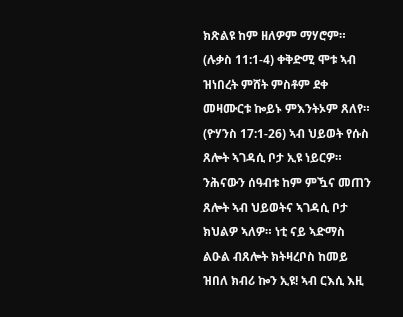ክጽልዩ ከም ዘለዎም ማሃሮም። (ሉቃስ 11:1-4) ቀቅድሚ ሞቱ ኣብ ዝነበረት ምሸት ምስቶም ደቀ መዛሙርቱ ኰይኑ ምእንትኦም ጸለየ። (ዮሃንስ 17:1-26) ኣብ ህይወት የሱስ ጸሎት ኣገዳሲ ቦታ ኢዩ ነይርዎ። ንሕናውን ሰዓብቱ ከም ምዃና መጠን ጸሎት ኣብ ህይወትና ኣገዳሲ ቦታ ክህልዎ ኣለዎ። ነቲ ናይ ኣድማስ ልዑል ብጸሎት ክትዛረቦስ ከመይ ዝበለ ክብሪ ኰን ኢዩ! ኣብ ርእሲ እዚ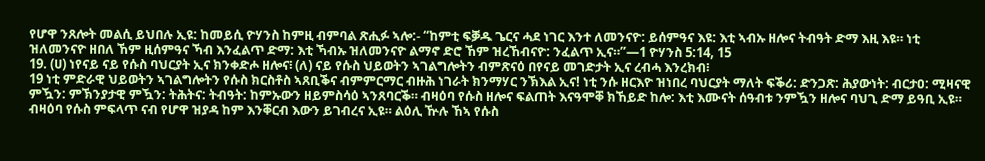የሆዋ ንጸሎት መልሲ ይህበሉ ኢዩ: ከመይሲ ዮሃንስ ከምዚ ብምባል ጽሒፉ ኣሎ:- “ከምቲ ፍቓዱ ጌርና ሓደ ነገር እንተ ለመንናዮ: ይሰምዓና እዩ: እቲ ኣብኡ ዘሎና ትብዓት ድማ እዚ እዩ። ነቲ ዝለመንናዮ ዘበለ ኸም ዚሰምዓና ኻብ እንፈልጥ ድማ: እቲ ኻብኡ ዝለመንናዮ ልማኖ ድሮ ኸም ዝረኸብናዮ: ንፈልጥ ኢና።”—1 ዮሃንስ 5:14, 15
19. (ሀ) ነየናይ ናይ የሱስ ባህርያት ኢና ክንቀድሖ ዘሎና፧ (ለ) ናይ የሱስ ህይወትን ኣገልግሎትን ብምጽናዕ በየናይ መገድታት ኢና ረብሓ እንረክብ፧
19 ነቲ ምድራዊ ህይወትን ኣገልግሎትን የሱስ ክርስቶስ ኣጸቢቕና ብምምርማር ብዙሕ ነገራት ክንማሃር ንኽእል ኢና! ነቲ ንሱ ዘርእዮ ዝነበረ ባህርያት ማለት ፍቕሪ: ድንጋጽ: ሕያውነት: ብርታዐ: ሚዛናዊ ምዃን: ምኽንያታዊ ምዃን: ትሕትና: ትብዓት: ከምኡውን ዘይምስሳዕ ኣንጸባርቕ። ብዛዕባ የሱስ ዘሎና ፍልጠት እናዓሞቐ ክኸይድ ከሎ: እቲ እሙናት ሰዓብቱ ንምዃን ዘሎና ባህጊ ድማ ይዓቢ ኢዩ። ብዛዕባ የሱስ ምፍላጥ ናብ የሆዋ ዝያዳ ከም እንቐርብ እውን ይገብረና ኢዩ። ልዕሊ ዅሉ ኸኣ የሱስ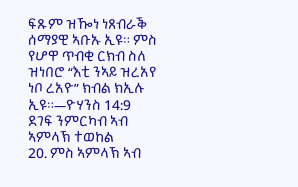ፍጹም ዝዀነ ነጸብራቕ ሰማያዊ ኣቡኡ ኢዩ። ምስ የሆዋ ጥብቂ ርክብ ስለ ዝነበሮ “እቲ ንኣይ ዝረአየ ነቦ ረአዮ” ክብል ክኢሉ ኢዩ።—ዮሃንስ 14:9
ደገፍ ንምርካብ ኣብ ኣምላኽ ተወከል
20. ምስ ኣምላኽ ኣብ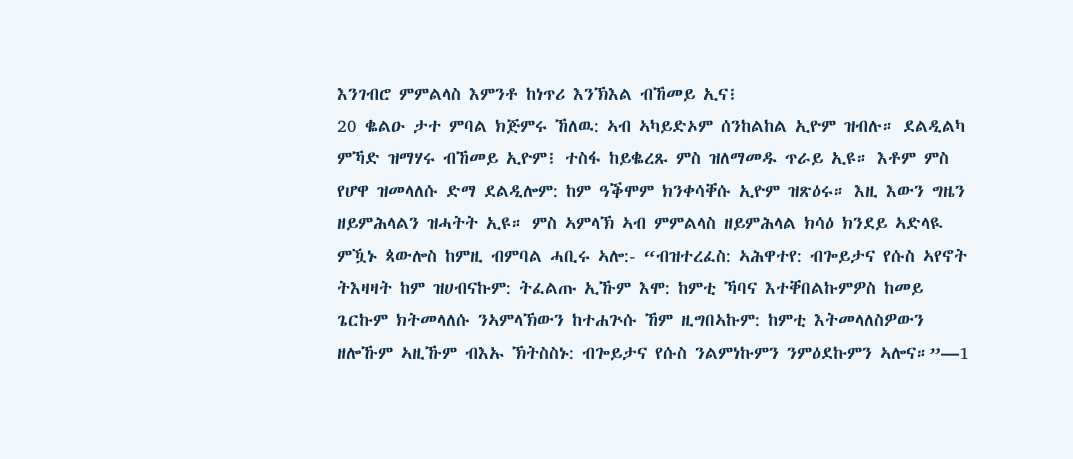እንገብሮ ምምልላስ እምንቶ ከነጥሪ እንኽእል ብኸመይ ኢና፧
20 ቈልዑ ታተ ምባል ክጅምሩ ኸለዉ: ኣብ ኣካይድኦም ሰንከልከል ኢዮም ዝብሉ። ደልዲልካ ምኻድ ዝማሃሩ ብኸመይ ኢዮም፧ ተስፋ ከይቈረጹ ምስ ዝለማመዱ ጥራይ ኢዩ። እቶም ምስ የሆዋ ዝመላለሱ ድማ ደልዲሎም: ከም ዓቕሞም ክንቀሳቐሱ ኢዮም ዝጽዕሩ። እዚ እውን ግዜን ዘይምሕላልን ዝሓትት ኢዩ። ምስ ኣምላኽ ኣብ ምምልላስ ዘይምሕላል ክሳዕ ክንደይ ኣድላዪ ምዃኑ ጳውሎስ ከምዚ ብምባል ሓቢሩ ኣሎ:- “ብዝተረፈስ: ኣሕዋተየ: ብጐይታና የሱስ ኣየኖት ትእዛዛት ከም ዝሀብናኩም: ትፈልጡ ኢኹም እሞ: ከምቲ ኻባና እተቐበልኩምዎስ ከመይ ጌርኩም ክትመላለሱ ንኣምላኽውን ከተሐጕሱ ኸም ዚግበኣኩም: ከምቲ እትመላለስዎውን ዘሎኹም ኣዚኹም ብእኡ ኽትስስኑ: ብጐይታና የሱስ ንልምነኩምን ንምዕደኩምን ኣሎና።”—1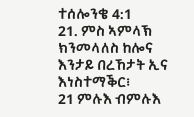ተሰሎንቄ 4:1
21. ምስ ኣምላኽ ክንመላለስ ከሎና እንታይ በረኸታት ኢና እነስተማቕር፧
21 ምሉእ ብምሉእ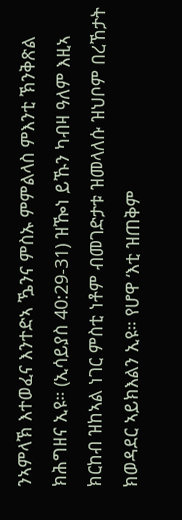ንኣምላኽ እተወፈና እንተድኣ ዄንና ምስኡ ምምልላስ ምእንቲ ኽንቅጽል ክሕግዘና ኢዩ። (ኢሳይያስ 40:29-31) ዝዀነ ይኹን ካብዛ ዓለም እዚኣ ክርከብ ዝከኣል ነገር ምስቲ ነቶም ብመገድታቱ ዝመላለሱ ዝህቦም በረኸታት ክወዳደር ኣይክእልን ኢዩ። የሆዋ ‘እቲ ዝጠቅም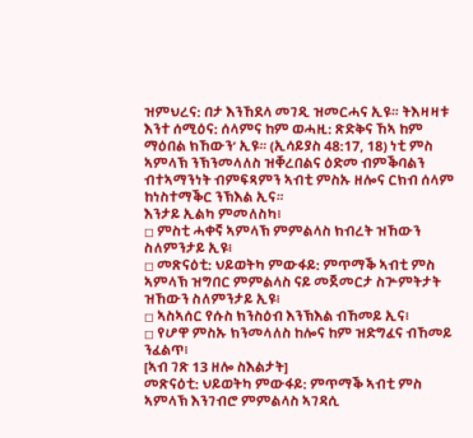ዝምህረና: በታ እንኸደላ መገዲ ዝመርሓና ኢዩ። ትእዛዛቱ እንተ ሰሚዕና: ሰላምና ከም ወሓዚ: ጽድቅና ኸኣ ከም ማዕበል ክኸውን’ ኢዩ። (ኢሳይያስ 48:17, 18) ነቲ ምስ ኣምላኽ ንኽንመላለስ ዝቐረበልና ዕድመ ብምቕባልን ብተኣማንነት ብምፍጻምን ኣብቲ ምስኡ ዘሎና ርክብ ሰላም ከነስተማቕር ንኽእል ኢና።
እንታይ ኢልካ ምመለስካ፧
◻ ምስቲ ሓቀኛ ኣምላኽ ምምልላስ ክብረት ዝኸውን ስለምንታይ ኢዩ፧
◻ መጽናዕቲ: ህይወትካ ምውፋይ: ምጥማቕ ኣብቲ ምስ ኣምላኽ ዝግበር ምምልላስ ናይ መጀመርታ ስጕምትታት ዝኸውን ስለምንታይ ኢዩ፧
◻ ኣስኣሰር የሱስ ክንስዕብ እንኽእል ብኸመይ ኢና፧
◻ የሆዋ ምስኡ ክንመላለስ ከሎና ከም ዝድግፈና ብኸመይ ንፈልጥ፧
[ኣብ ገጽ 13 ዘሎ ስእልታት]
መጽናዕቲ: ህይወትካ ምውፋይ: ምጥማቕ ኣብቲ ምስ ኣምላኽ እንገብሮ ምምልላስ ኣገዳሲ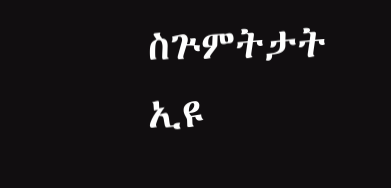ስጕምትታት ኢዩ